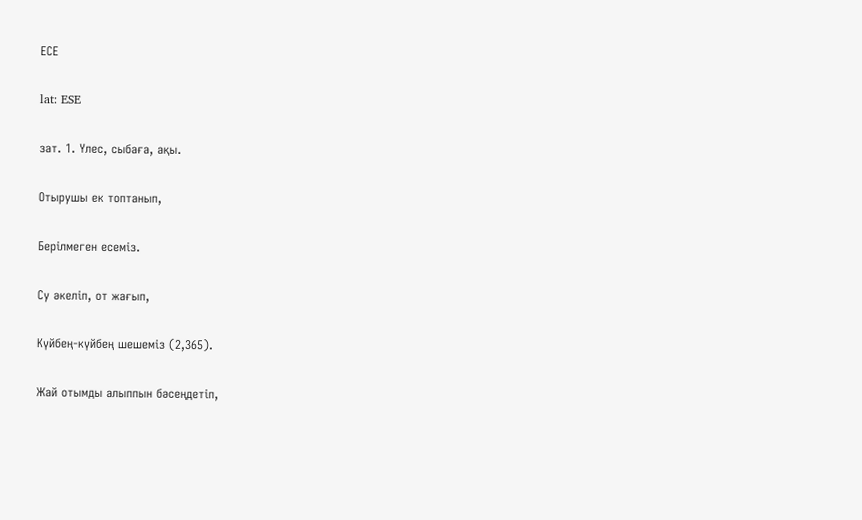ЕСЕ

lat: ESE

зат. 1. Үлес, сыбаға, ақы.

Отырушы ек топтанып,

Берілмеген есеміз.

Су әкеліп, от жағып,

Күйбең-күйбең шешеміз (2,365).

Жай отымды алыппын бәсеңдетіп,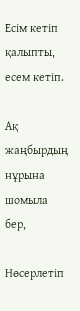Есім кетіп қалыпты, есем кетіп.

Ақ жаңбырдың нұрына шомыла бер,

Нөсерлетіп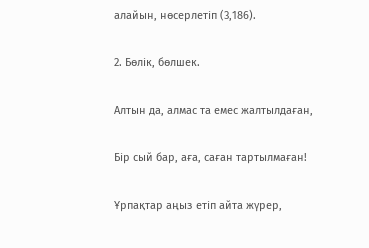алайын, нөсерлетіп (3,186).

2. Бөлік, бөлшек.

Алтын да, алмас та емес жалтылдаған,

Бір сый бар, аға, саған тартылмаған!

Ұрпақтар аңыз етіп айта жүрер,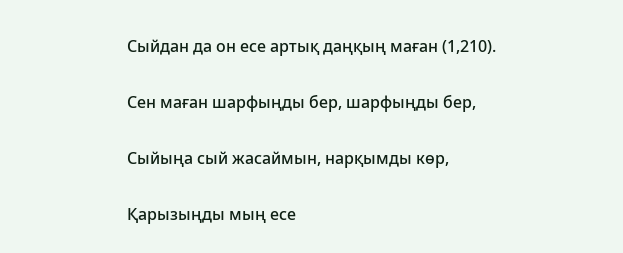Сыйдан да он есе артық даңқың маған (1,210).

Сен маған шарфыңды бер, шарфыңды бер,

Сыйыңа сый жасаймын, нарқымды көр,

Қарызыңды мың есе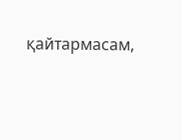қайтармасам,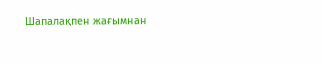Шапалақпен жағымнан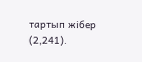тартып жібер (2,241).